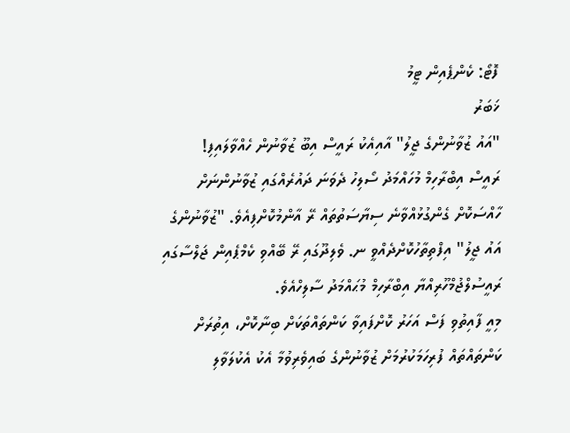ފޮޓޯ: ކެންޕެއިން ޓީމު
ޚަބަރު
"އައު ޒުވާނުންގެ ޖީލު" އާއިއެކު ރައީސް އިބޫ ޒުވާނުން ހެއްވާލައިފި!
ރައީސް އިބްރާހިމް މުހައްމަދު ސޯލިހު ދެވަނަ ދައުރެއްގައި ޒުވާނުންނަށް ހާއްސަކޮށް ގެންގުޅުއްވާނެ ސިޔާސަތުތައް ރޭ އާންމުކޮށްފިއެވެ. "ޒުވާނުންގެ އައު ޖީލު" އިފްތިތާހުކޮށްދެއްވީ ނ. ވެލިދޫގައި ރޭ ބޭއްވި ކެމްޕެއިން ޖަލްސާގައި ރައީސުލްޖުމްހޫރިއްޔާ އިބްރާހިމް މުޙައްމަދު ސާލިހްއެވެ.
މިއީ ފާއިތުވި ފަސް އަހަރު ކޮށްފައިވާ ކަންތައްތަކަށް ބިނާކޮށް، އިތުރަށް ކަންތައްތައް ފުރިހަމަކުރުމަށް ޒުވާނުންގެ ބައިވެރިވުމާ އެކު އެކުލަވާލި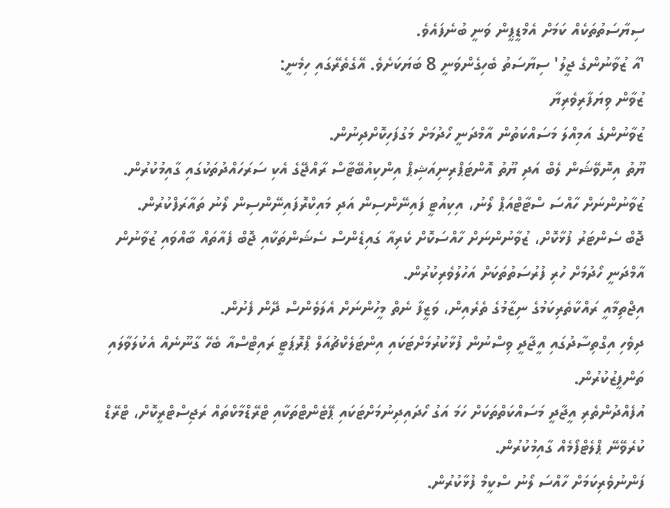ސިޔާސަތުތަކެއް ކަމަށް އެމްޑީޕީން ވަނީ ބުނެފައެވެ.
'އާ ޒުވާނުންގެ ޖީލު' ސިޔާސަތު ބެހިގެންވަނީ 8 ބަޔަކަށެވެ. އޭގެތެރޭގައި ހިމެނީ:
ޒުވާން ވިޔަފާރިވެރިޔާ
ޒުވާނުންގެ އަމިއްލަ މަސައްކަތުން އާމްދަނީ ހޯދުމަށް މަގުފަހިކޮށްދިނުން.
ޔޫތު އިނޮވޭޝަން ލެބް އަދި ޔޫތު އޮންޓަޕްރިނިއަޝިޕް އިންކިއުބޭޓާސް ރާއްޖޭގެ އެކި ސަރަހައްދުތަކުގައި ގާއިމުކުރުން.
ޒުވާނުންނަށް ހާއްސަ ސްޓާޓްއަޕް ލޯނު، އިކިއުޓީ ފައިނޭންސިން އަދި މައިކްރޮފައިނޭންސިން ލޯނު ތައާރަފްކުރުން.
ޖޮބް ސެންޓަރު ފުޅާކޮށް، ޒުވާނުންނަށް ހާއްސަކޮށް ކެރިއާ ގައިޑެންސް ސެޝަންތަކާއި ޖޮބް ފެއާތައް ބާއްވައި ޒުވާނުން އާމްދަނީ ހޯދުމަށް ހުރި ފުރުސަތުތަކަށް އަހުލުވެރިކުރުން.
އިޖްތިމާއީ ރައްކާތެރިކަމުގެ ނިޒާމުގެ ތެރެއިން، ވަޒީފާ ނެތް މީހުންނަށް އެލަވެންސް ދޭން ފެށުން.
ދިވެހި އިގްތިސާދުގައި އީޖާދީ ވިސްނުން ފުޅާކުރުމަށްޓަކައި އިންޓަލެކްޗުއަލް ޕްރޮޕަޓީ ރައިޓްސްއާ ބެހޭ ގާނޫނެއް އެކުލަވާލައި ތަންފީޒުކުރުން.
އުފެއްދުންތެރި އީޖާދީ މަސައްކަތްތަކަށް ހަމަ އަގު ހޯދައިދިނުމަށްޓަކައި ޕޭޓެންޓްތަކާއި ޓްރޭޑްމާކްތައް ރަޖިސްޓްރީކޮށް، ޓްރޭޑް ކުރެވޭނޭ ޕްލެޓްފޯމެއް ގާއިމުކުރުން.
ފަންނުވެރިކަމަށް ހާއްސަ ލޯނު ސްކީމް ފުޅާކުރުން.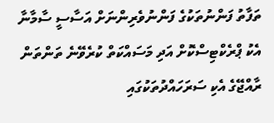ތަފާތު ފަންނުތަކުގެ ފަންނުވެރިންނަށް އަސާސީ ސާމާނާ އެކު ޕްރެކްޓިސްކޮށް އަދި މަސައްކަތް ކުރެވޭނެ ތަންތަން ރާއްޖޭގެ އެކި ސަރަހައްދުތަކުގައި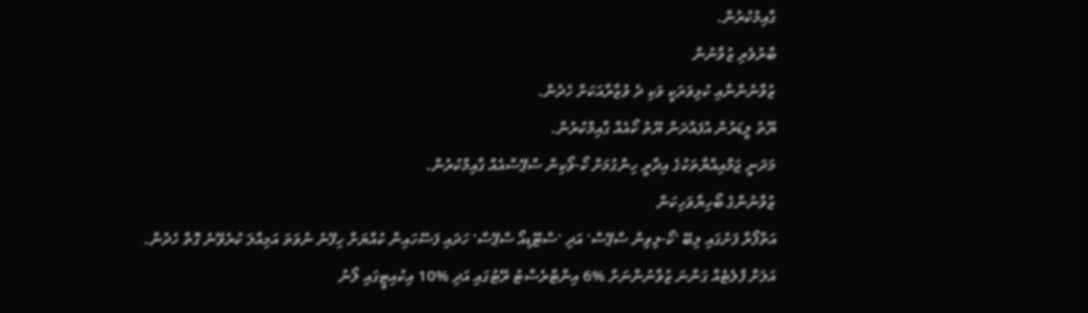ގާއިމުކުރުން.
ބާރުވެރި ޒުވާނުން
ޒުވާނުންނާއި ކުޅިވަރަކީ ވަކި ދެ ވުޒާރާއަކަށް ހެދުން.
ޔޫތު ލީޑަރުން އުފައްދަން ޔޫތު ކޯއެއް ގާއިމްކުރުން.
މަދަނީ ޖަމްއިއްޔާތަކުގެ އިދާރީ ހިންގުމަށް ކޯ-ވޯކިން ސްޕޭސްއެއް ގާއިމްކުރުން.
ޒުވާނުންގެ ބޯހިޔާވަހިކަން
އަތްފޯރާ ފަށުގައި ލިބޭ 'ކޯ-ލިވިން ސްޕޭސް' އަދި 'ސްޓޫޑިއޯ ސްޕޭސް' ހަދައި ފަސޭހައިން ކުއްޔަށް ހިފޭނެ ނުވަތަ އަމިއްލަ ކުރެވޭނެ ގޮތް ހެދުން.
އަލަށް ފްލެޓެއް ގަންނަ ޒުވާނުންނަށް %6 އިންޓްރެސްޓު ރޭޓުގައި އަދި %10 އިކުއިޓީގައި ލޯނު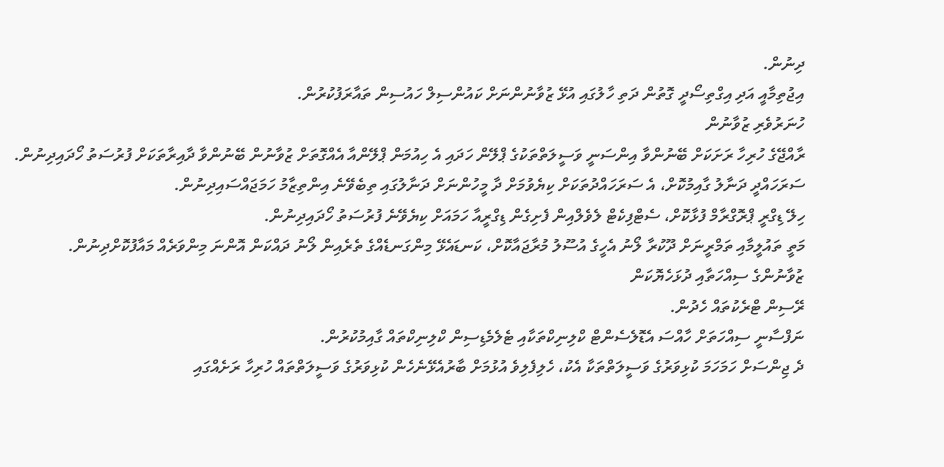ދިނުން.
އިޖުތިމާއީ އަދި އިގްތިސޯދީ ގޮތުން ދަތި ހާލުގައި އުޅޭ ޒުވާނުންނަށް ކައުންސިލް ހައުސިން ތައާރަފުކުރުން.
ހުނަރުވެރި ޒުވާނުން
ރާއްޖޭގެ ހުރިހާ ރަށަކަށް ބޭނުންވާ އިންސަނީ ވަސީލަތްތަކުގެ ޕްލޭން ހަދައި އެ ހިއުމަން ޕްލޭންއާ އެއްގޮތަށް ޒުވާނުން ބޭނުންވާ ދާއިރާތަކަށް ފުރުސަތު ހޯދައިދިނުން.
ސަރަހައްދީ ދަނާލު ގާއިމުކޮށް، އެ ސަރަހައްދުތަކަށް ކިޔެވުމަށް ދާ މީހުންނަށް ދަނާލުގައި ތިބެވޭނެ އިންތިޒާމު ހަމަޖައްސައިދިނުން.
ހިލޭ ޑިގްރީ ޕްރޮގްރާމް ފުޅާކޮށް، ސެޓްފިކެޓް ލެވެލްއިން ފެށިގެން ޑިގްރީއާ ހަމައަށް ކިޔެވޭނެ ފުރުސަތު ހޯދައިދިނުން.
މަތީ ތައުލީމާއި ތަމްރީނަށް ދޫކުރާ ލޯނު އެހީގެ އުސޫލު މުރާޖައާކޮށް، ކަނޑައެޅޭ މިންގަނޑެއްގެ ތެރެއިން ލޯނު ދައްކަން އޮންނަ މިންވަރެއް މައާފުކޮށްދިނުން.
ޒުވާނުންގެ ސިއްހަތާއި ދުޅަހެޔޮކަން
ރޭސިން ޓްރެކުތައް ހެދުން.
ނަފްސާނީ ސިއްހަތަށް ހާއްސަ އެޑޮލެސެންޓް ކްލިނިކްތަކާއި ޓެލެމެޑިސިން ކްލިނިކްތައް ގާއިމުކުރުން.
ދެ ޖިންސަށް ހަމަހަމަ ކުޅިވަރުގެ ވަސީލަތްތަކާ އެކު، ހެލިފެލިވެ އުޅުމަށް ބާރުއެޅޭނެހެން ކުޅިވަރުގެ ވަސީލަތްތައް ހުރިހާ ރަށެއްގައި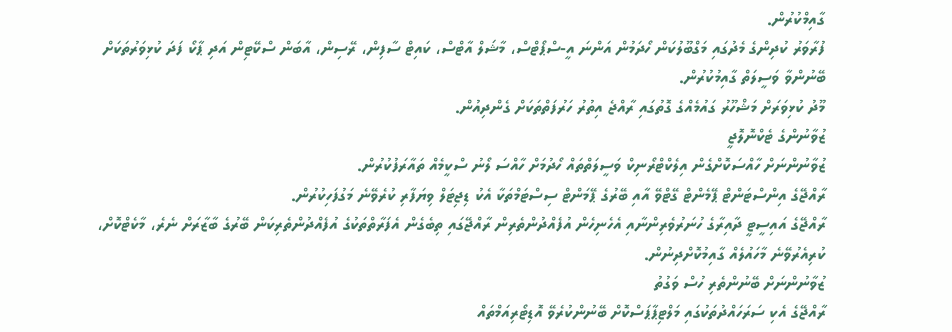ގާއިމްކުރުން.
ފުރާވަރު ކުދިންގެ މެދުގައި މަގްބޫލުކަން ހޯދަމުން އަންނަ އީ-ސްޕޯޓްސް، މާޝަލް އާޓްސް، ކައިޓް ސާފިން، ރޭސިން، އާބަން ސްކޭޓިން އަދި ޕާކޯ ފަދަ ކުޅިވަރުތަކަށް ބޭނުންވާ ވަސީލަތް ގާއިމުކުރުން.
މޫދު ކުޅިވަރަށް މަޝްހޫރު ގައުމެއްގެ ގޮތުގައި ރާއްޖެ އިތުރު ހަރުފަތްތަކަށް ގެންދިއުން.
ޒުވާނުންގެ ޓެކްނޮލޮޖީ
ޒުވާނުންނަށް ހާއްސަކޮށްގެން އިލެކްޓްރޯނިކް ވަސީލަތްތައް ހޯދުމަށް ހާއްސަ ލޯނު ސްކީމެއް ތައާރަފުކުރުން.
ރާއްޖޭގެ އިންސްޓަންޓް ޕޭމެންޓް ގޭޓްވޭ އާއި ބޭރުގެ ޕޭމަންޓް ސިސްޓަމްތަކާ އެކު ޑިޖިޓަލް ވިޔަފާރި ކުރެވޭނެ މަގުފަހިކުރުން.
ރާއްޖޭގެ އައިސީޓީ ދާއިރާގެ ހުނަރުވެރިންނާއި އެހެނިހެން އުފެއްދުންތެރިން ރާއްޖޭގައި ތިބެގެން އެފަރާތްތަކުގެ އުފެއްދުންތެރިކަން ބޭރުގެ ބާޒާރަށް ނެރެ، މާކެޓްކޮށް، ކުރިއެރުވޭނެ މާހައުލެއް ގާއިމުކޮށްދިނުން.
ޒުވާނުންނަށް ބޭނުންތެރި ހުސް ވަގުތު
ރާއްޖޭގެ އެކި ސަރަހައްދުތަކުގައި މަލްޓިޕާޕަސްކޮށް ބޭނުންކުރެވޭ އޮޑިޓޯރިއަމްތައް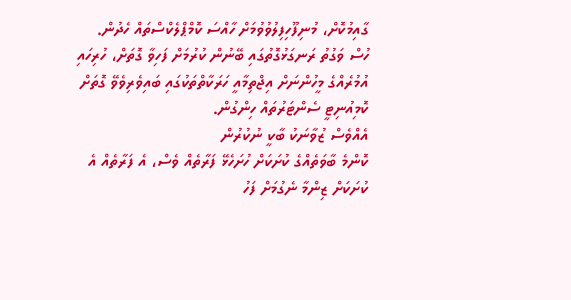ގާއިމުކޮށް، މުނިފޫހިފިލުވުވުމަށް ހާއްސަ ކޮމްޕްލެކްސްތައް ހެދުން.
ހުސް ވަގުތު ރަނގަޅުގޮތުގައި ބޭނުން ކުރުމަށް ފަހިވާ ގޮތަށް، ހުރިހައި އުމުރެއްގެ މީހުންނަށް އިޖްތިމާއީ ހަރަކާތްތަކުގައި ބައިވެރިވެވޭ ގޮތަށް ކޮމިއުނިޓީ ސެންޓަރުތައް ހިންގުން.
އެއްވެސް ޒުވާނަކު ބާކީ ނުކުރުން
ކޮންމެ ބާވަތެއްގެ ކުށަކަށް ހުށަހެޅޭ ފަރާތެއް ވެސް، އެ ފަރާތެއް އެ ކުށަކަށް ޒިންމާ ނެގުމަށް ފަހު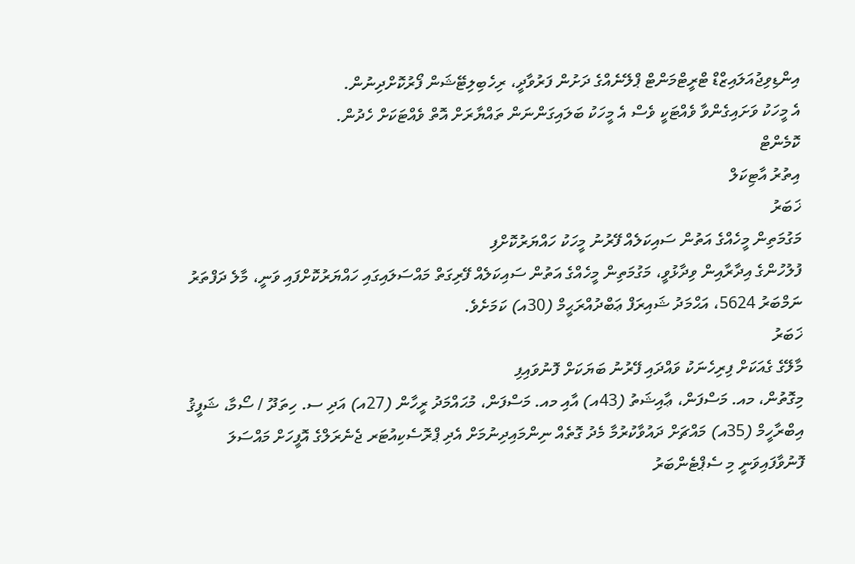އިންޑިވިޖުއަލައިޒްޑް ޓްރީޓްމަންޓް ޕްލޭނެއްގެ ދަށުން ފަރުވާދީ، ރިހެބިލިޓޭޝަން ފޯރުކޮށްދިނުން.
އެ މީހަކު ވަށައިގެންވާ ވެއްޓަކީ ވެސް އެ މީހަކު ބަލައިގަންނަން ތައްޔާރަށް އޮތް ވެއްޓަކަށް ހެދުން.
ކޮމެންޓް
އިތުރު އާޓިކަލް
ޚަބަރު
މަގުމަތިން މީހެއްގެ އަތުން ސައިކަލެއް ފޭރުނު މީހަކު ހައްޔަރުކޮށްފި
ފުލުހުންގެ އިދާރާއިން ވިދާޅުވީ، މަގުމަތިން މީހެއްގެ އަތުން ސައިކަލެއް ފޭރިގަތް މައްސަލައިގައި ހައްޔަރުކޮށްފައި ވަނީ، މާލެ ދަފްތަރު ނަމްބަރު 5624، އަޙްމަދު ޝައިރަފް ޢަބްދުއްރަޙީމް (30އ) ކަމަށެވެ.
ޚަބަރު
މާލޭގެ ގެއަކަށް ފިރިހެނަކު ވައްދައި ފޭރުނު ބަޔަކަށް ފޮނުވައިފި
މިގޮތުން، މއ. މަސްފަން، ޢާއިޝަތު (43އ) އާއި މއ. މަސްފަން، މުޙައްމަދު ރީހާން (27އ) އަދި ސ. ހިތަދޫ / ސޯމާ، ޝަފީޤު އިބްރާހީމް (35އ) މައްޗަށް ދައުވާކުރުމާ މެދު ގޮތެއް ނިންމައިދިނުމަށް އެދި ޕްރޮސެކިއުޓަރ ޖެނެރަލްގެ އޮފީހަށް މައްސަލަ ފޮނުވާފައިވަނީ މި ސެޕްޓެންބަރު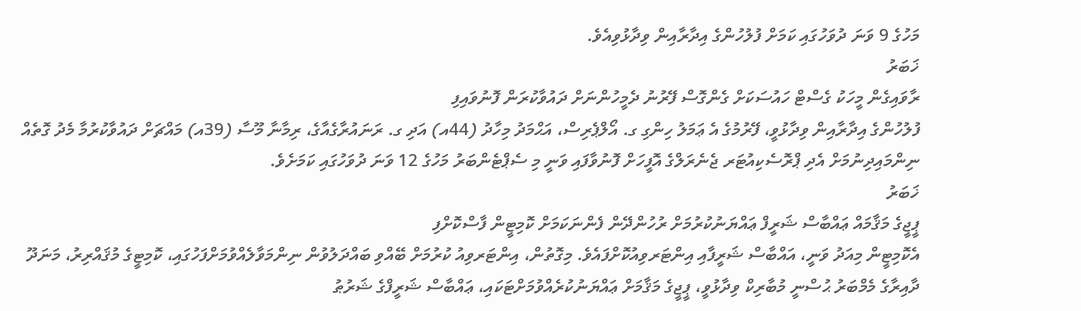މަހުގެ 9 ވަނަ ދުވަހުގައި ކަމަށް ފުލުހުންގެ އިދާރާއިން ވިދާޅުވިއެވެ.
ޚަބަރު
ރާވައިގެން މީހަކު ގެސްޓް ހައުސަކަށް ގެންގޮސް ފޭރުނު ދެމީހުންނަށް ދައުވާކުރަން ފޮނުވައިފި
ފުލުހުންގެ އިދާރާއިން ވިދާޅުވީ، ފޭރުމުގެ އެ ޢަމަލު ހިންގި ގ. އޯލްޕެރިސް، އަޙްމަދު މިހާދު (44އ) އަދި ގ. ރަނައުރާގެއާގެ، ރިމާނާ މޫސާ (39އ) މައްޗަށް ދައުވާކުރުމާ މެދު ގޮތެއް ނިންމައިދިނުމަށް އެދި ޕްރޮސެކިއުޓަރ ޖެނެރަލްގެ އޮފީހަށް ފޮނުވާފައި ވަނީ މި ސެޕްޓެންބަރު މަހުގެ 12 ވަނަ ދުވަހުގައި ކަމަށެވެ.
ޚަބަރު
ޕީޖީގެ މަޤާމައް ޢައްބާސް ޝަރީފް ޢައްޔަނުކުރުމަށް ރުހުންދޭން ފެންނަކަމަށް ކޮމިޓީން ފާސްކޮށްފި
އެކޮމިޓީން މިއަދު ވަނީ، އައްބާސް ޝަރީފާއި އިންޓަރވިއުކޮށްފައެވެ. މިގޮތުން، އިންޓަރވިއު ކުރުމަށް ބޭއްވި ބައްދަލުވުން ނިންމަވާލެއްވުމަށްފަހުގައި، ކޮމިޓީގެ މުޤައްރިރު، މަނަދޫ ދާއިރާގެ މެމްބަރު ޙުސްނީ މުބާރިކް ވިދާޅުވީ، ޕީޖީގެ މަޤާމަށް ޢައްޔަނުކުރެއްވުމަށްޓަކައި، ޢައްބާސް ޝަރީފްގެ ޝަރުޠު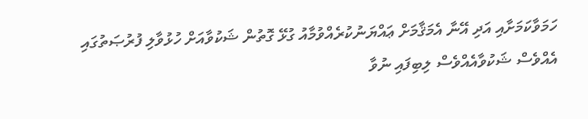ހަމަވާކަމަށާއި އަދި އޭނާ އެމަޤާމަށް ޢައްޔަނުކުރެއްވުމާއު ގުޅޭ ގޮތުން ޝަކުވާއަށް ހުޅުވާލި ފުރުޞަތުގައި އެއްވެސް ޝަކުވާއެއްވެސް ލިބިފައި ނުވާ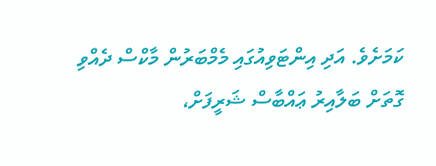ކަމަށެވެ. އަދި އިންޓަވިއުގައި މެމްބަރުން މާކްސް ދެއްވި ގޮތަށް ބަލާއިރު ޢައްބާސް ޝަރީފަށް،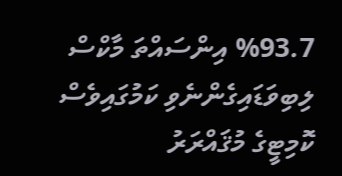%93.7 އިންސައްތަ މާކްސް ލިބިވަޑައިގެންނެވި ކަމުގައިވެސް ކޮމިޓީގެ މުޤައްރަރު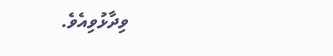ވިދާޅުވިއެވެ.